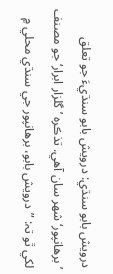درويش بابو سنڌي: درويش بابو سنڌيءَ جو تعلق ’برهانپور‘ شھر سان آهي. تذڪره ’گلزار ابرار‘ جو مصنف لکي ٿو تہ: ”درويش بابو، برهانپور جي سنڌي محلي ۾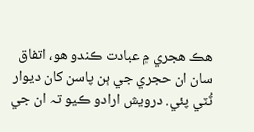هڪ هجري ۾ عبادت ڪندو هو، اتفاق سان ان حجري جي ٻن پاسن کان ديوار ٽُٽي پئي. درويش ارادو ڪيو تہ ان جي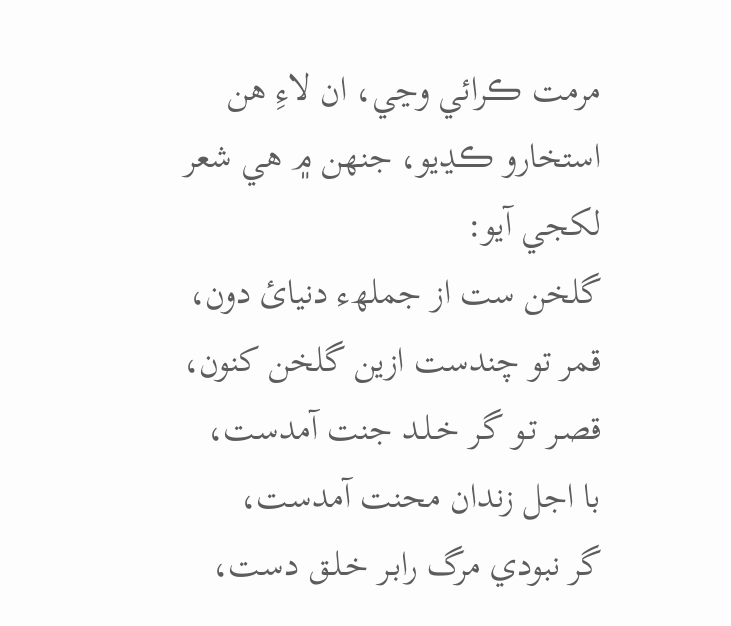مرمت ڪرائي وڃي، ان لاءِ هن استخارو ڪڍيو، جنهن ۾ هي شعر لکجي آيو:
گلخن ست از جملھء دنيائ دون، قمر تو چندست ازين گلخن کنون،
قصـر تـو گـر خـلـد جنت آمدست، با اجل زندان محنت آمدست،
گر نبودي مرگ رابـر خـلـق دست،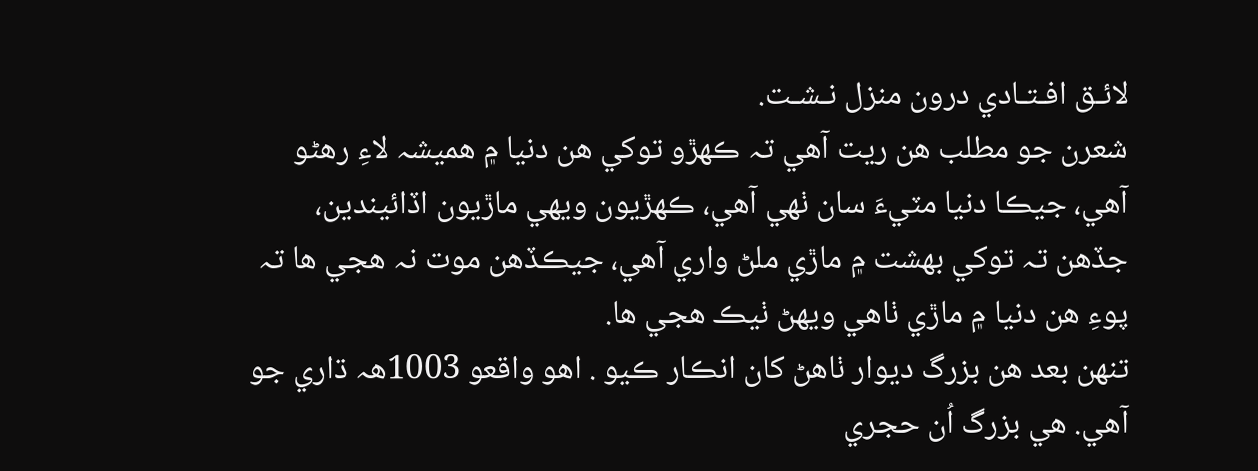لائـق افـتـادي درون منزل نـشـت.
شعرن جو مطلب هن ريت آهي تہ ڪهڙو توکي هن دنيا ۾ هميشہ لاءِ رهڻو آهي، جيڪا دنيا مٽيءَ سان ٺھي آهي، ڪهڙيون ويهي ماڙيون اڏائيندين، جڏهن تہ توکي بھشت ۾ ماڙي ملڻ واري آهي، جيڪڏهن موت نہ هجي ها تہ پوءِ هن دنيا ۾ ماڙي ٺاهي ويهڻ ٺيڪ هجي ها.
تنهن بعد هن بزرگ ديوار ٺاهڻ کان انڪار ڪيو . اهو واقعو 1003ھہ ڌاري جو آهي. هي بزرگ اُن حجري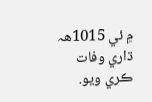۾ ئي 1015ھہ ڌاري وفات ڪري ويو.